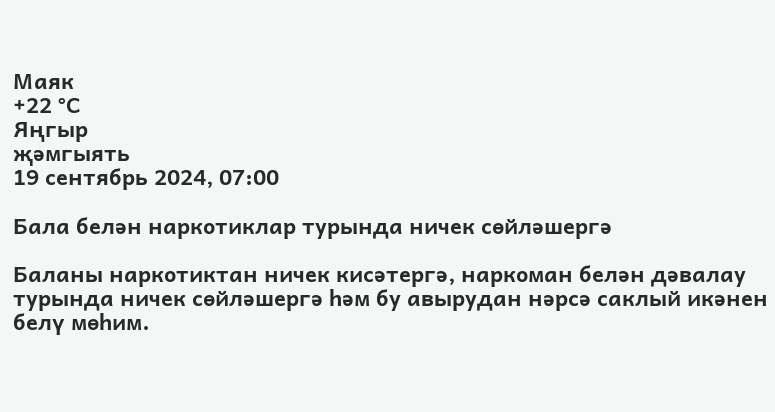Маяк
+22 °С
Яңгыр
җәмгыять
19 сентябрь 2024, 07:00

Бала белән наркотиклар турында ничек сөйләшергә

Баланы наркотиктан ничек кисәтергә, наркоман белән дәвалау турында ничек сөйләшергә һәм бу авырудан нәрсә саклый икәнен белү мөһим.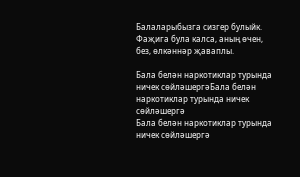Балаларыбызга сизгер булыйк. Фаҗига була калса, аның өчен, без, өлкәннәр җаваплы.

Бала белән наркотиклар турында ничек сөйләшергәБала белән наркотиклар турында ничек сөйләшергә
Бала белән наркотиклар турында ничек сөйләшергә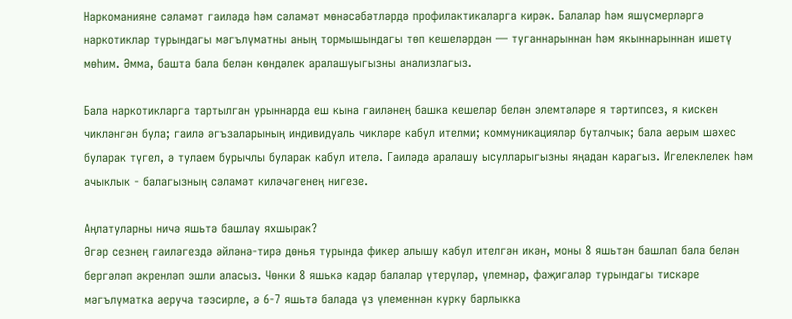Наркоманияне сәламәт гаиләдә һәм сәламәт мөнәсәбәтләрдә профилактикаларга кирәк. Балалар һәм яшүсмерләргә наркотиклар турындагы мәгълүматны аның тормышындагы төп кешеләрдән — туганнарыннан һәм якыннарыннан ишетү мөһим. Әмма, башта бала белән көндәлек аралашуыгызны анализлагыз.

Бала наркотикларга тартылган урыннарда еш кына гаиләнең башка кешеләр белән элемтәләре я тәртипсез, я кискен чикләнгән була; гаилә әгъзаларының индивидуаль чикләре кабул ителми; коммуникацияләр буталчык; бала аерым шәхес буларак түгел, ә тулаем бурычлы буларак кабул ителә. Гаиләдә аралашу ысулларыгызны яңадан карагыз. Игелеклелек һәм ачыклык - балагызның сәламәт киләчәгенең нигезе.

Аңлатуларны ничә яшьтә башлау яхшырак?
Әгәр сезнең гаиләгездә әйләнә-тирә дөнья турында фикер алышу кабул ителгән икән, моны 8 яшьтән башлап бала белән бергәләп әкренләп эшли аласыз. Чөнки 8 яшькә кадәр балалар үтерүләр, үлемнәр, фаҗигаләр турындагы тискәре мәгълүматка аеруча тәэсирле, ә 6-7 яшьтә балада үз үлеменнән курку барлыкка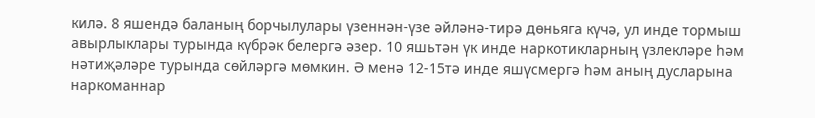килә. 8 яшендә баланың борчылулары үзеннән-үзе әйләнә-тирә дөньяга күчә, ул инде тормыш авырлыклары турында күбрәк белергә әзер. 10 яшьтән үк инде наркотикларның үзлекләре һәм нәтиҗәләре турында сөйләргә мөмкин. Ә менә 12-15тә инде яшүсмергә һәм аның дусларына наркоманнар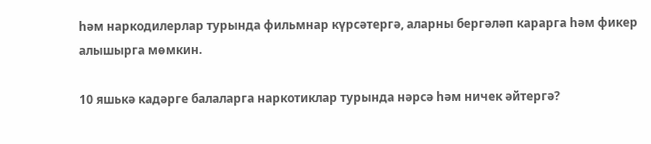һәм наркодилерлар турында фильмнар күрсәтергә, аларны бергәләп карарга һәм фикер алышырга мөмкин.

10 яшькә кадәрге балаларга наркотиклар турында нәрсә һәм ничек әйтергә?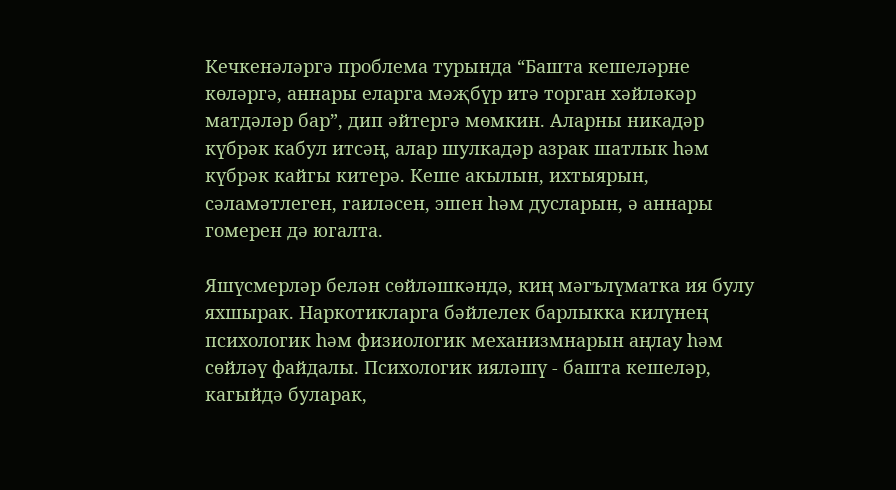Кечкенәләргә проблема турында “Башта кешеләрне көләргә, аннары еларга мәҗбүр итә торган хәйләкәр матдәләр бар”, дип әйтергә мөмкин. Аларны никадәр күбрәк кабул итсәң, алар шулкадәр азрак шатлык һәм күбрәк кайгы китерә. Кеше акылын, ихтыярын, сәламәтлеген, гаиләсен, эшен һәм дусларын, ә аннары гомерен дә югалта.

Яшүсмерләр белән сөйләшкәндә, киң мәгълүматка ия булу яхшырак. Наркотикларга бәйлелек барлыкка килүнең психологик һәм физиологик механизмнарын аңлау һәм сөйләү файдалы. Психологик ияләшү - башта кешеләр, кагыйдә буларак,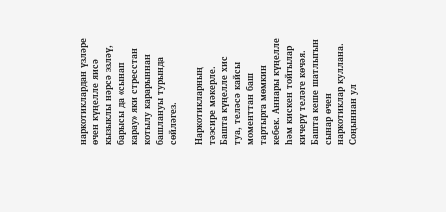наркотиклардан үзләре өчен күңелле яисә кызыклы нәрсә эзләү, барысы да «сынап карау» яки стресстан котылу карарыннан башлануы турында сөйләгез.

Наркотикларның тәэсире мәкерле. Башта күңелле хис туа, теләсә кайсы моменттан баш тартырга мөмкин кебек. Аннары күңелле һәм кискен тойгылар кичерү теләге көчәя. Башта кеше шатлыгын сынар өчен наркотиклар куллана. Соңыннан ул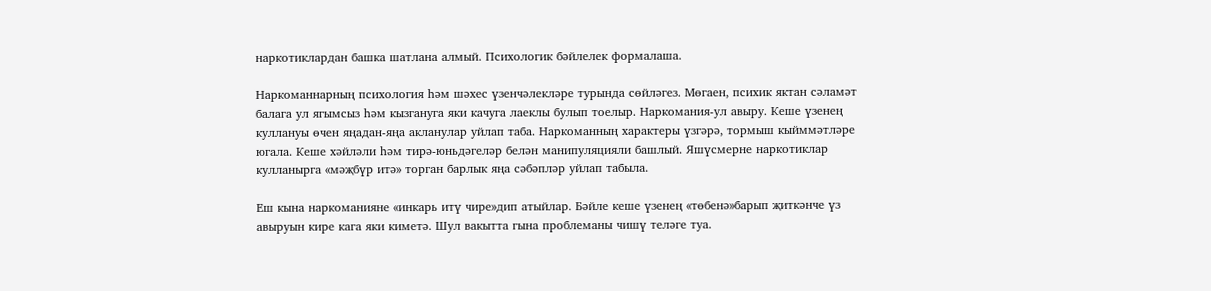наркотиклардан башка шатлана алмый. Психологик бәйлелек формалаша.

Наркоманнарның психология һәм шәхес үзенчәлекләре турында сөйләгез. Мөгаен, психик яктан сәламәт балага ул ягымсыз һәм кызгануга яки качуга лаеклы булып тоелыр. Наркомания-ул авыру. Кеше үзенең куллануы өчен яңадан-яңа акланулар уйлап таба. Наркоманның характеры үзгәрә, тормыш кыйммәтләре югала. Кеше хәйләли һәм тирә-юньдәгеләр белән манипуляцияли башлый. Яшүсмерне наркотиклар кулланырга «мәҗбүр итә» торган барлык яңа сәбәпләр уйлап табыла.

Еш кына наркоманияне «инкарь итү чире»дип атыйлар. Бәйле кеше үзенең «төбенә»барып җиткәнче үз авыруын кире кага яки киметә. Шул вакытта гына проблеманы чишү теләге туа.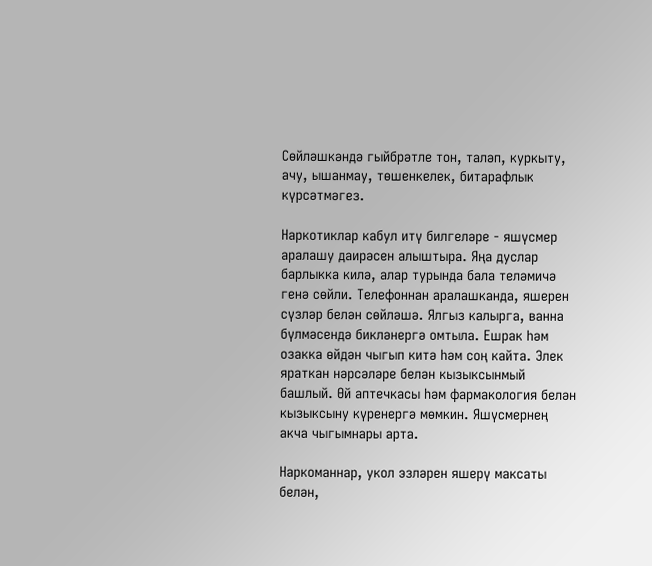Сөйләшкәндә гыйбрәтле тон, таләп, куркыту, ачу, ышанмау, төшенкелек, битарафлык күрсәтмәгез.

Наркотиклар кабул итү билгеләре - яшүсмер аралашу даирәсен алыштыра. Яңа дуслар барлыкка килә, алар турында бала теләмичә генә сөйли. Телефоннан аралашканда, яшерен сүзләр белән сөйләшә. Ялгыз калырга, ванна бүлмәсендә бикләнергә омтыла. Ешрак һәм озакка өйдән чыгып китә һәм соң кайта. Элек яраткан нәрсәләре белән кызыксынмый башлый. Өй аптечкасы һәм фармакология белән кызыксыну күренергә мөмкин. Яшүсмернең акча чыгымнары арта.

Наркоманнар, укол эзләрен яшерү максаты белән,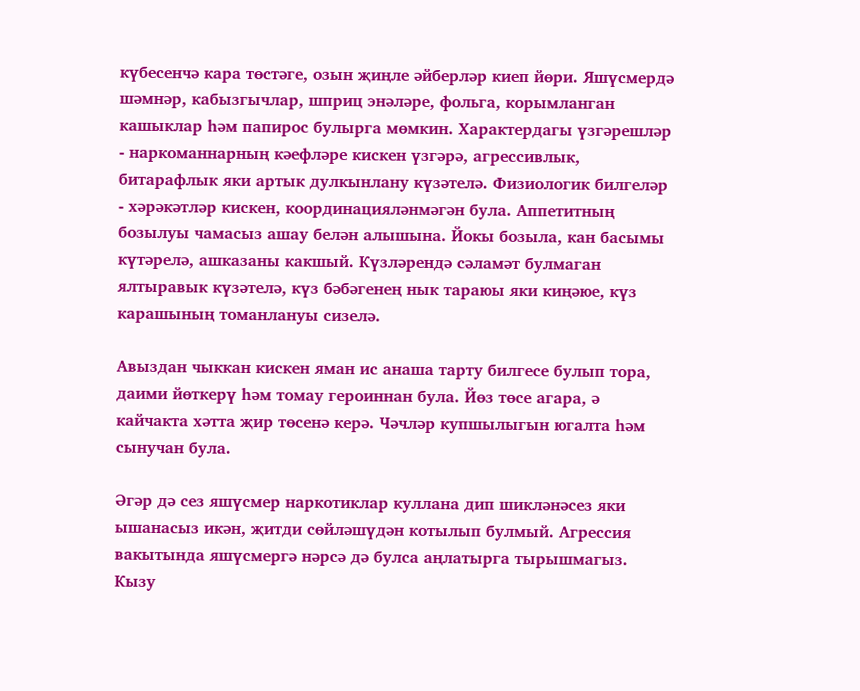күбесенчә кара төстәге, озын җиңле әйберләр киеп йөри. Яшүсмердә шәмнәр, кабызгычлар, шприц энәләре, фольга, корымланган кашыклар һәм папирос булырга мөмкин. Характердагы үзгәрешләр - наркоманнарның кәефләре кискен үзгәрә, агрессивлык, битарафлык яки артык дулкынлану күзәтелә. Физиологик билгеләр - хәрәкәтләр кискен, координацияләнмәгән була. Аппетитның бозылуы чамасыз ашау белән алышына. Йокы бозыла, кан басымы күтәрелә, ашказаны какшый. Күзләрендә сәламәт булмаган ялтыравык күзәтелә, күз бәбәгенең нык тараюы яки киңәюе, күз карашының томанлануы сизелә.

Авыздан чыккан кискен яман ис анаша тарту билгесе булып тора, даими йөткерү һәм томау героиннан була. Йөз төсе агара, ә кайчакта хәтта җир төсенә керә. Чәчләр купшылыгын югалта һәм сынучан була.

Әгәр дә сез яшүсмер наркотиклар куллана дип шикләнәсез яки ышанасыз икән, җитди сөйләшүдән котылып булмый. Агрессия вакытында яшүсмергә нәрсә дә булса аңлатырга тырышмагыз. Кызу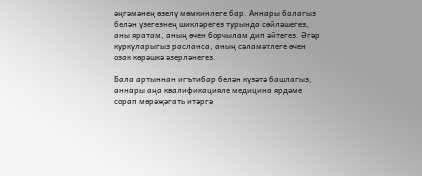әңгәмәнең өзелү мөмкинлеге бар. Аннары балагыз белән үзегезнең шикләрегез турында сөйләшегез, аны яратам, аның өчен борчылам дип әйтегез. Әгәр куркуларыгыз расланса, аның сәламәтлеге өчен озак көрәшкә әзерләнегез.

Бала артыннан игътибар белән күзәтә башлагыз, аннары аңа квалификацияле медицина ярдәме сорап мөрәҗәгать итәргә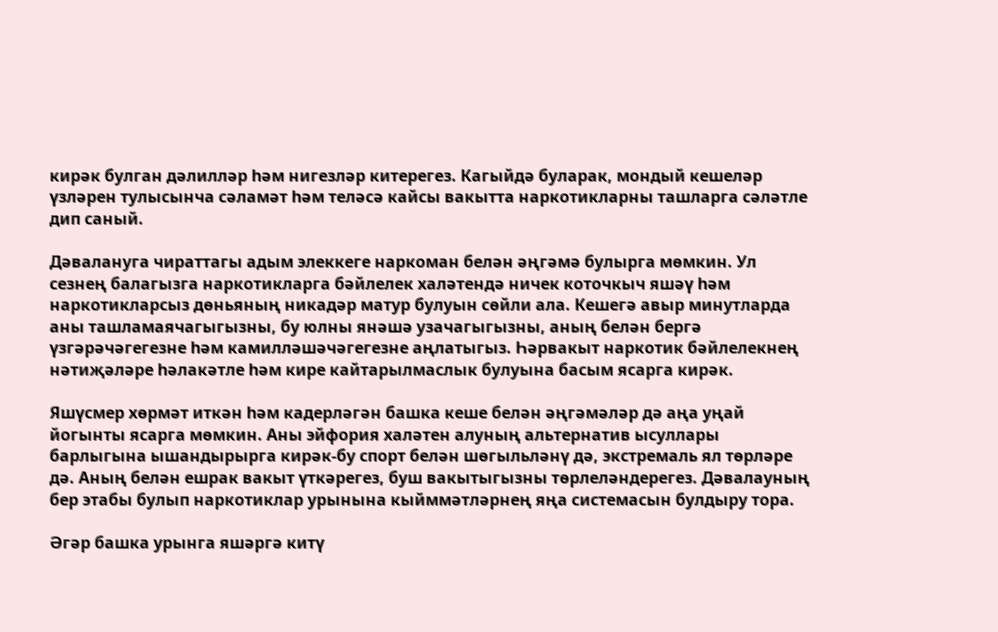кирәк булган дәлилләр һәм нигезләр китерегез. Кагыйдә буларак, мондый кешеләр үзләрен тулысынча сәламәт һәм теләсә кайсы вакытта наркотикларны ташларга сәләтле дип саный.

Дәвалануга чираттагы адым элеккеге наркоман белән әңгәмә булырга мөмкин. Ул сезнең балагызга наркотикларга бәйлелек халәтендә ничек коточкыч яшәү һәм наркотикларсыз дөньяның никадәр матур булуын сөйли ала. Кешегә авыр минутларда аны ташламаячагыгызны, бу юлны янәшә узачагыгызны, аның белән бергә үзгәрәчәгегезне һәм камилләшәчәгегезне аңлатыгыз. Һәрвакыт наркотик бәйлелекнең нәтиҗәләре һәлакәтле һәм кире кайтарылмаслык булуына басым ясарга кирәк.

Яшүсмер хөрмәт иткән һәм кадерләгән башка кеше белән әңгәмәләр дә аңа уңай йогынты ясарга мөмкин. Аны эйфория халәтен алуның альтернатив ысуллары барлыгына ышандырырга кирәк-бу спорт белән шөгыльләнү дә, экстремаль ял төрләре дә. Аның белән ешрак вакыт үткәрегез, буш вакытыгызны төрлеләндерегез. Дәвалауның бер этабы булып наркотиклар урынына кыйммәтләрнең яңа системасын булдыру тора.

Әгәр башка урынга яшәргә китү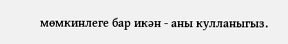мөмкинлеге бар икән - аны кулланыгыз.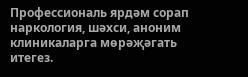Профессиональ ярдәм сорап наркология, шәхси, аноним клиникаларга мөрәҗәгать итегез.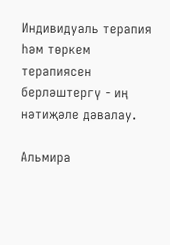Индивидуаль терапия һәм төркем терапиясен берләштергү - иң нәтиҗәле дәвалау.

Альмира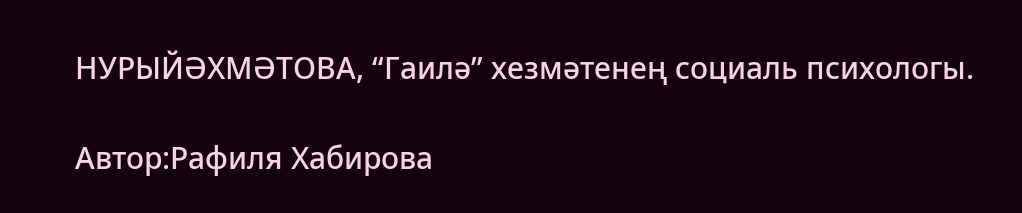НУРЫЙӘХМӘТОВА, “Гаилә” хезмәтенең социаль психологы.

Автор:Рафиля Хабирова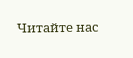Читайте нас